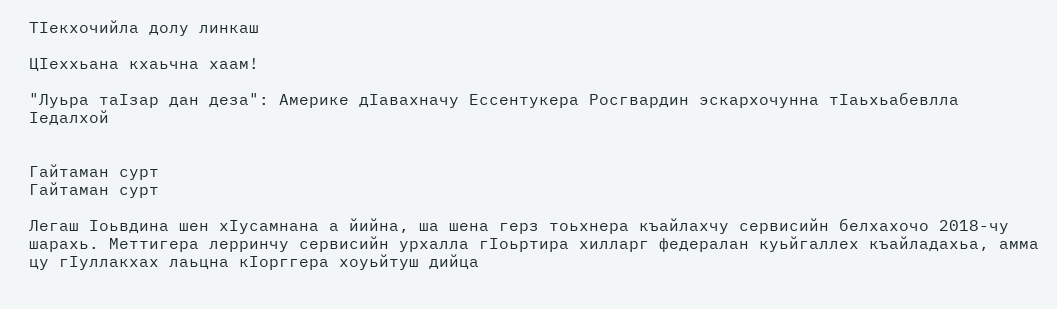ТIекхочийла долу линкаш

ЦIеххьана кхаьчна хаам!

"Луьра таIзар дан деза": Америке дIавахначу Ессентукера Росгвардин эскархочунна тIаьхьабевлла Iедалхой


Гайтаман сурт
Гайтаман сурт

Легаш Iоьвдина шен хIусамнана а йийна, ша шена герз тоьхнера къайлахчу сервисийн белхахочо 2018-чу шарахь. Меттигера лерринчу сервисийн урхалла гӀоьртира хилларг федералан куьйгаллех къайладахьа, амма цу гӀуллакхах лаьцна кIорггера хоуьйтуш дийца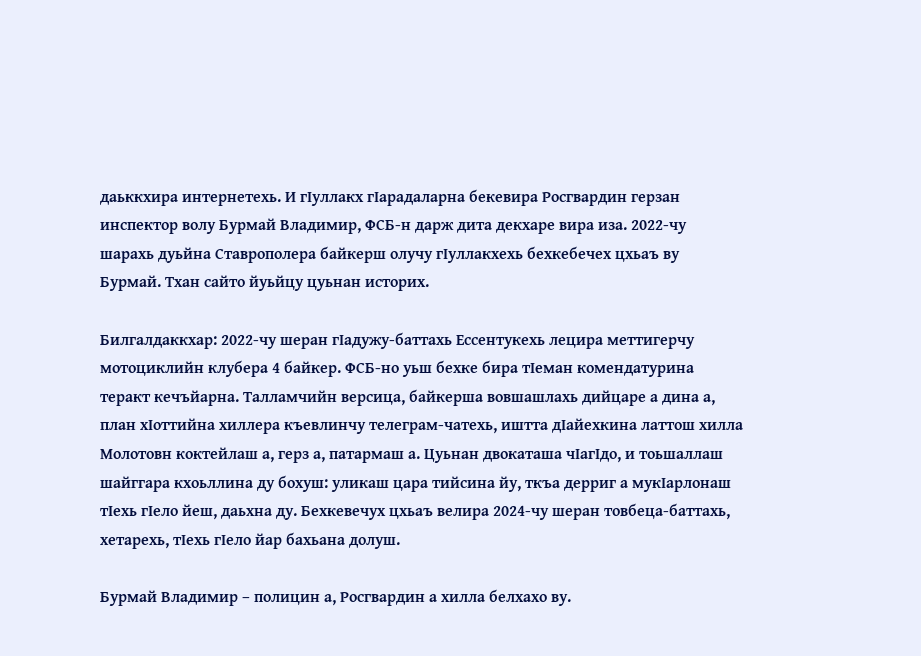даьккхира интернетехь. И гIуллакх гIарадаларна бекевира Росгвардин герзан инспектор волу Бурмай Владимир, ФСБ-н дарж дита декхаре вира иза. 2022-чу шарахь дуьйна Ставрополера байкерш олучу гӀуллакхехь бехкебечех цхьаъ ву Бурмай. Тхан сайто йуьйцу цуьнан историх.

Билгалдаккхар: 2022-чу шеран гIадужу-баттахь Ессентукехь лецира меттигерчу мотоциклийн клубера 4 байкер. ФСБ-но уьш бехке бира тIеман комендатурина теракт кечъйарна. Талламчийн версица, байкерша вовшашлахь дийцаре а дина а, план хӀоттийна хиллера къевлинчу телеграм-чатехь, иштта дIайехкина латтош хилла Молотовн коктейлаш а, герз а, патармаш а. Цуьнан двокаташа чӀагӀдо, и тоьшаллаш шайггара кхоьллина ду бохуш: уликаш цара тийсина йу, ткъа дерриг а мукӀарлонаш тIехь гӀело йеш, даьхна ду. Бехкевечух цхьаъ велира 2024-чу шеран товбеца-баттахь, хетарехь, тӀехь гӀело йар бахьана долуш.

Бурмай Владимир – полицин а, Росгвардин а хилла белхахо ву.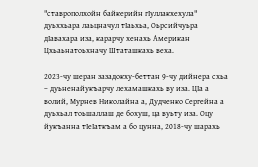"ставрополхойн байкерийн гIуллакхехула" дуьххьара лаьцначул тIаьхьа, Оьрсийчуьра дIавахара иза, карарчу хенахь Американ Цхьаьнатоьхначу Штаташкахь веха.

2023-чу шеран зазадокху-беттан 9-чу дийнера схьа – дуьненайукъарчу лехамашкахь ву иза. ЦIа а волий, Мурнев Николайна а, Дудченко Сергейна а дуьхьал тоьшаллаш де бохуш, ца вуьту иза. Оцу йукъанна тIеIаткъам а бо цунна, 2018-чу шарахь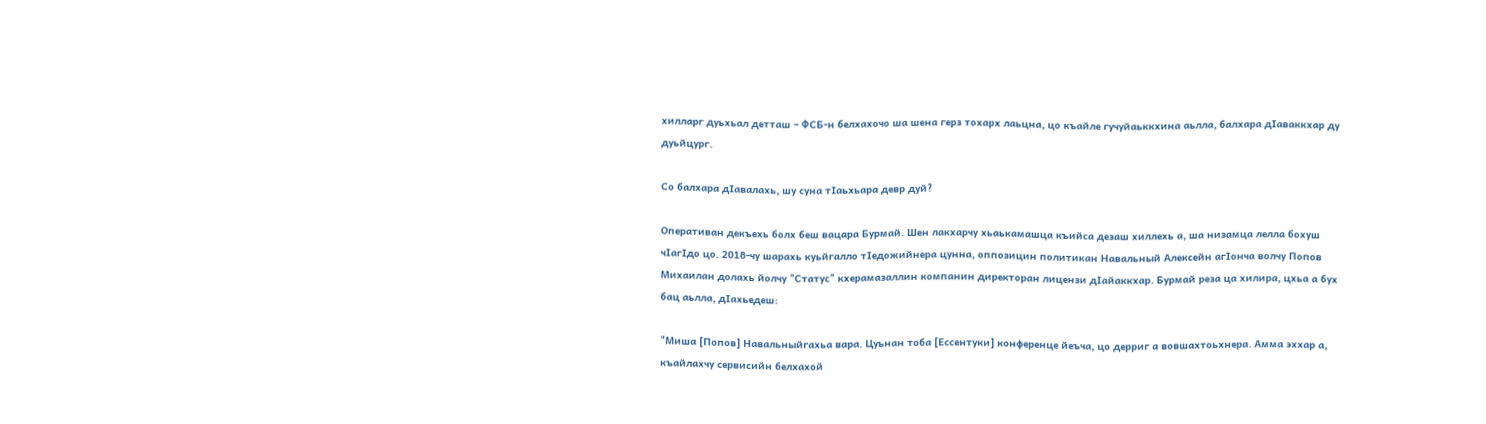хилларг дуьхьал детташ – ФСБ-н белхахочо ша шена герз тохарх лаьцна, цо къайле гучуйаьккхина аьлла, балхара дIаваккхар ду дуьйцург.

Со балхара дIавалахь, шу суна тIаьхьара девр дуй?

Оперативан декъехь болх беш вацара Бурмай. Шен лакхарчу хьаькамашца къийса дезаш хиллехь а, ша низамца лелла бохуш чӀагӀдо цо. 2018-чу шарахь куьйгалло тӀедожийнера цунна, оппозицин политикан Навальный Алексейн агӀонча волчу Попов Михаилан долахь йолчу "Статус" кхерамазаллин компанин директоран лицензи дӀайаккхар. Бурмай реза ца хилира, цхьа а бух бац аьлла, дIахьедеш:

"Миша [Попов] Навальныйгахьа вара. Цуьнан тоба [Ессентуки] конференце йеъча, цо дерриг а вовшахтоьхнера. Амма эххар а, къайлахчу сервисийн белхахой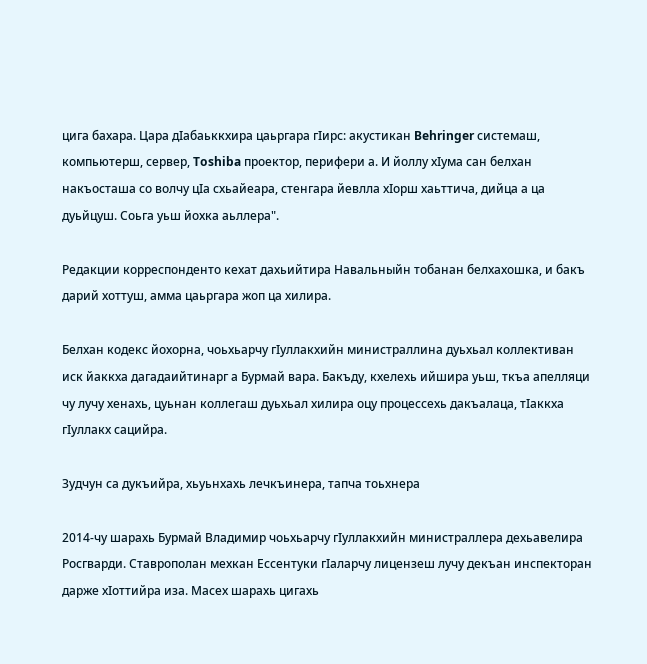цига бахара. Цара дӀабаьккхира цаьргара гӀирс: акустикан Behringer системаш, компьютерш, сервер, Toshiba проектор, перифери а. И йоллу хIума сан белхан накъосташа со волчу цIа схьайеара, стенгара йевлла хIорш хаьттича, дийца а ца дуьйцуш. Соьга уьш йохка аьллера".

Редакции корреспонденто кехат дахьийтира Навальныйн тобанан белхахошка, и бакъ дарий хоттуш, амма цаьргара жоп ца хилира.

Белхан кодекс йохорна, чоьхьарчу гIуллакхийн министраллина дуьхьал коллективан иск йаккха дагадаийтинарг а Бурмай вара. Бакъду, кхелехь ийшира уьш, ткъа апелляци чу лучу хенахь, цуьнан коллегаш дуьхьал хилира оцу процессехь дакъалаца, тIаккха гIуллакх сацийра.

Зудчун са дукъийра, хьуьнхахь лечкъинера, тапча тоьхнера

2014-чу шарахь Бурмай Владимир чоьхьарчу гIуллакхийн министраллера дехьавелира Росгварди. Ставрополан мехкан Ессентуки гIаларчу лицензеш лучу декъан инспекторан дарже хIоттийра иза. Масех шарахь цигахь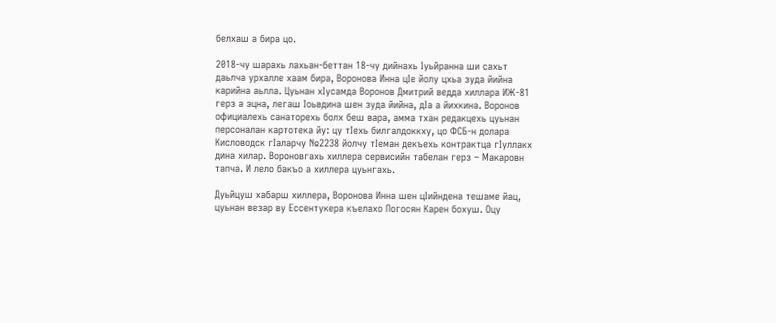белхаш а бира цо.

2018-чу шарахь лахьан-беттан 18-чу дийнахь Ӏуьйранна ши сахьт даьлча урхалле хаам бира, Воронова Инна цIе йолу цхьа зуда йийна карийна аьлла. Цуьнан хIусамда Воронов Дмитрий ведда хиллара ИЖ-81 герз а эцна, легаш Iоьвдина шен зуда йийна, дӀа а йихкина. Воронов официалехь санаторехь болх беш вара, амма тхан редакцехь цуьнан персоналан картотека йу: цу тӀехь билгалдоккху, цо ФСБ-н долара Кисловодск гӀаларчу №2238 йолчу тӀеман декъехь контрактца гӀуллакх дина хилар. Вороновгахь хиллера сервисийн табелан герз – Макаровн тапча. И лело бакъо а хиллера цуьнгахь.

Дуьйцуш хабарш хиллера, Воронова Инна шен цIийндена тешаме йац, цуьнан везар ву Ессентукера къелахо Погосян Карен бохуш. Оцу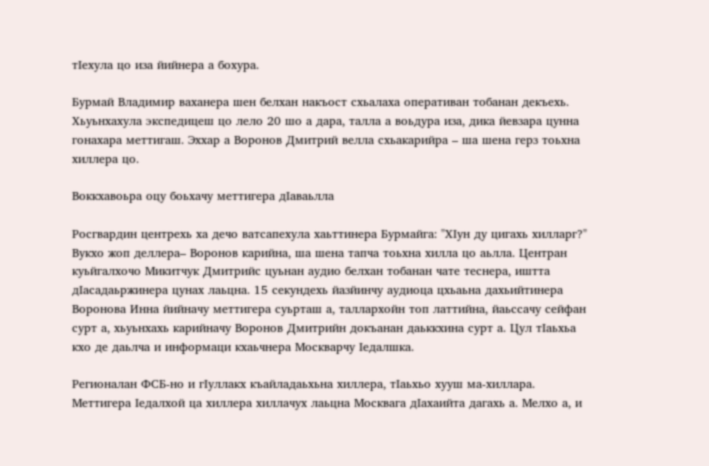тIехула цо иза йийнера а бохура.

Бурмай Владимир ваханера шен белхан накъост схьалаха оперативан тобанан декъехь. Хьуьнхахула экспедицеш цо лело 20 шо а дара, талла а воьдура иза, дика йевзара цунна гонахара меттигаш. Эххар а Воронов Дмитрий велла схьакарийра – ша шена герз тоьхна хиллера цо.

Воккхавоьра оцу боьхачу меттигера дIаваьлла

Росгвардин центрехь ха дечо ватсапехула хаьттинера Бурмайга: "ХӀун ду цигахь хилларг?" Вукхо жоп деллера– Воронов карийна, ша шена тапча тоьхна хилла цо аьлла. Центран куьйгалхочо Микитчук Дмитрийс цуьнан аудио белхан тобанан чате теснера, иштта дIасадаьржинера цунах лаьцна. 15 секундехь йазйинчу аудиоца цхьаьна дахьийтинера Воронова Инна йийначу меттигера суьрташ а, таллархойн топ латтийна, йаьссачу сейфан сурт а, хьуьнхахь карийначу Воронов Дмитрийн докъанан даьккхина сурт а. Цул тӀаьхьа кхо де даьлча и информаци кхаьчнера Москварчу Ӏедалшка.

Регионалан ФСБ-но и гIуллакх къайладаьхьна хиллера, тIаьхьо хууш ма-хиллара. Меттигера Iедалхой ца хиллера хиллачух лаьцна Москвага дIахаийта дагахь а. Мелхо а, и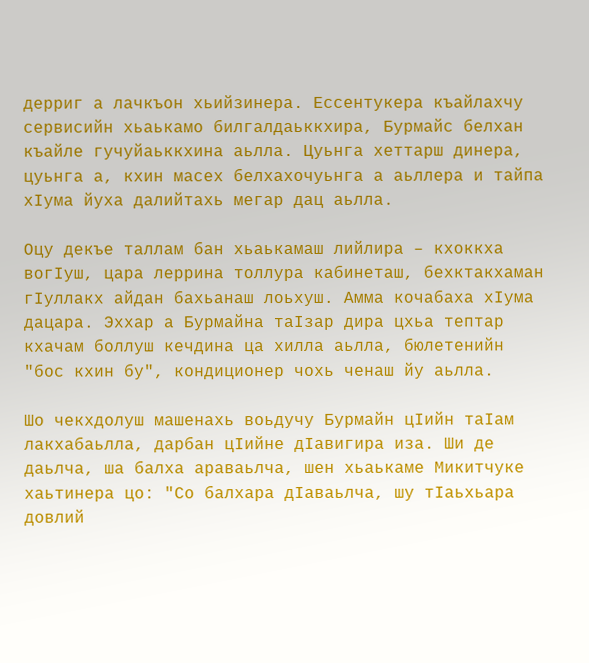дерриг а лачкъон хьийзинера. Ессентукера къайлахчу сервисийн хьаькамо билгалдаьккхира, Бурмайс белхан къайле гучуйаьккхина аьлла. Цуьнга хеттарш динера, цуьнга а, кхин масех белхахочуьнга а аьллера и тайпа хIума йуха далийтахь мегар дац аьлла.

Оцу декъе таллам бан хьаькамаш лийлира – кхоккха вогIуш, цара леррина толлура кабинеташ, бехктакхаман гIуллакх айдан бахьанаш лоьхуш. Амма кочабаха хIума дацара. Эххар а Бурмайна таIзар дира цхьа тептар кхачам боллуш кечдина ца хилла аьлла, бюлетенийн "бос кхин бу", кондиционер чохь ченаш йу аьлла.

Шо чекхдолуш машенахь воьдучу Бурмайн цIийн таIам лакхабаьлла, дарбан цIийне дIавигира иза. Ши де даьлча, ша балха араваьлча, шен хьаькаме Микитчуке хаьтинера цо: "Со балхара дIаваьлча, шу тIаьхьара довлий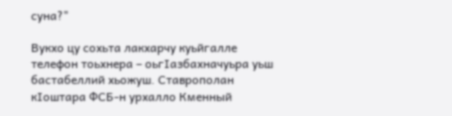суна?"

Вукхо цу сохьта лакхарчу куьйгалле телефон тоьхнера – оьгIазбахначуьра уьш бастабеллий хьожуш. Ставрополан кIоштара ФСБ-н урхалло Кменный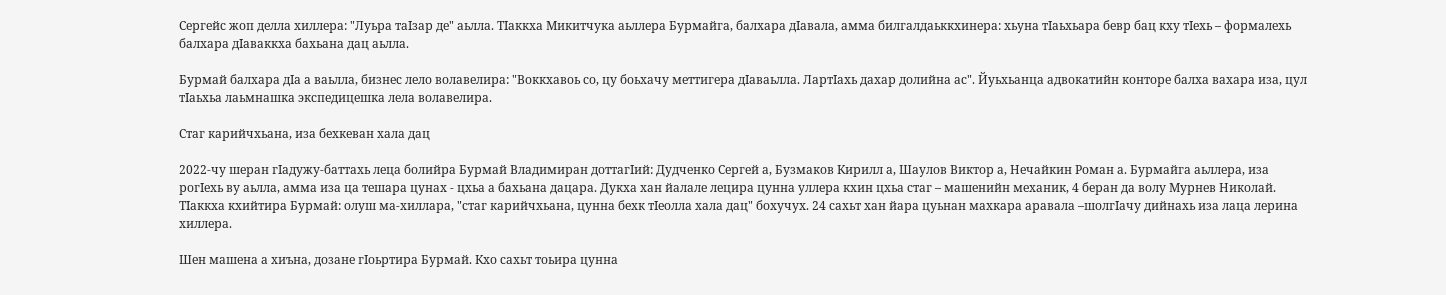Сергейс жоп делла хиллера: "Луьра таIзар де" аьлла. ТIаккха Микитчука аьллера Бурмайга, балхара дIавала, амма билгалдаьккхинера: хьуна тIаьхьара бевр бац кху тIехь – формалехь балхара дIаваккха бахьана дац аьлла.

Бурмай балхара дIа а ваьлла, бизнес лело волавелира: "Воккхавоь со, цу боьхачу меттигера дIаваьлла. ЛартIахь дахар долийна ас". Йуьхьанца адвокатийн конторе балха вахара иза, цул тIаьхьа лаьмнашка экспедицешка лела волавелира.

Стаг карийчхьана, иза бехкеван хала дац

2022-чу шеран гIадужу-баттахь леца болийра Бурмай Владимиран доттагӀий: Дудченко Сергей а, Бузмаков Кирилл а, Шаулов Виктор а, Нечайкин Роман а. Бурмайга аьллера, иза рогӀехь ву аьлла, амма иза ца тешара цунах - цхьа а бахьана дацара. Дукха хан йалале лецира цунна уллера кхин цхьа стаг – машенийн механик, 4 беран да волу Мурнев Николай. ТӀаккха кхийтира Бурмай: олуш ма-хиллара, "стаг карийчхьана, цунна бехк тIеолла хала дац" бохучух. 24 сахьт хан йара цуьнан махкара аравала –шолгӀачу дийнахь иза лаца лерина хиллера.

Шен машена а хиъна, дозане гIоьртира Бурмай. Кхо сахьт тоьира цунна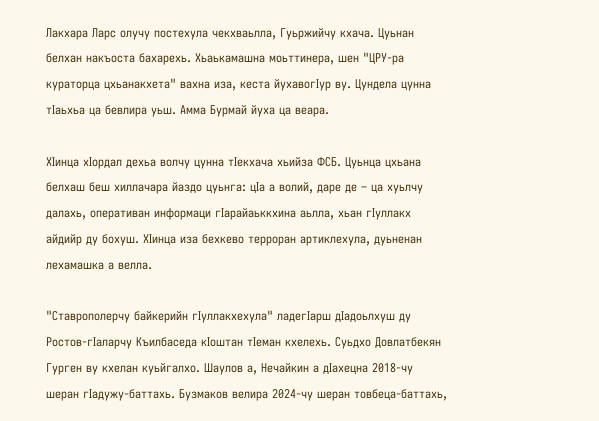Лакхара Ларс олучу постехула чекхваьлла, Гуьржийчу кхача. Цуьнан белхан накъоста бахарехь. Хьаькамашна моьттинера, шен "ЦРУ-ра кураторца цхьанакхета" вахна иза, кеста йухавогIур ву. Цундела цунна тIаьхьа ца бевлира уьш. Амма Бурмай йуха ца веара.

ХIинца хIордал дехьа волчу цунна тIекхача хьийза ФСБ. Цуьнца цхьана белхаш беш хиллачара йаздо цуьнга: цIа а волий, даре де – ца хуьлчу далахь, оперативан информаци гIарайаьккхина аьлла, хьан гIуллакх айдийр ду бохуш. ХIинца иза бехкево терроран артиклехула, дуьненан лехамашка а велла.

"Ставрополерчу байкерийн гӀуллакхехула" ладегӀарш дӀадоьлхуш ду Ростов-гӀаларчу Къилбаседа кӀоштан тӀеман кхелехь. Суьдхо Довлатбекян Гурген ву кхелан куьйгалхо. Шаулов а, Нечайкин а дӀахецна 2018-чу шеран гIадужу-баттахь. Бузмаков велира 2024-чу шеран товбеца-баттахь,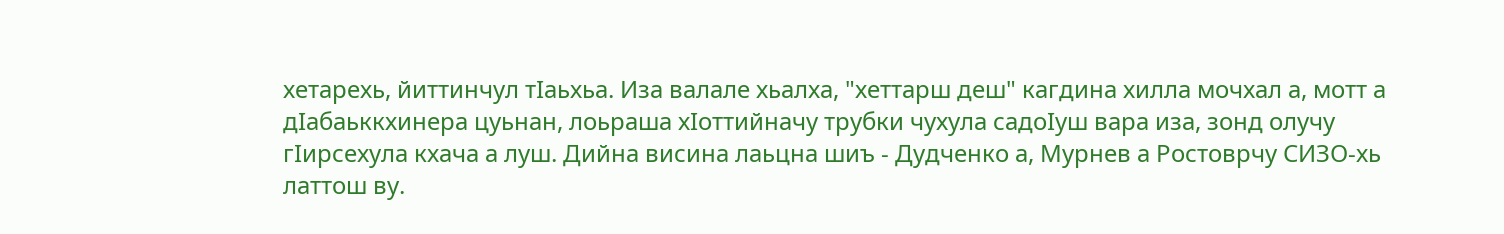хетарехь, йиттинчул тIаьхьа. Иза валале хьалха, "хеттарш деш" кагдина хилла мочхал а, мотт а дӀабаьккхинера цуьнан, лоьраша хIоттийначу трубки чухула садоӀуш вара иза, зонд олучу гIирсехула кхача а луш. Дийна висина лаьцна шиъ - Дудченко а, Мурнев а Ростоврчу СИЗО-хь латтош ву.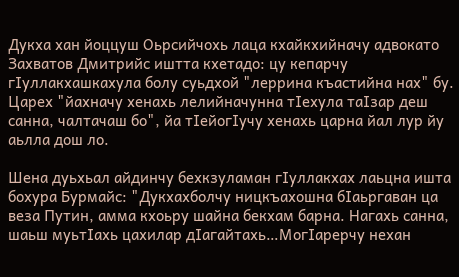Дукха хан йоццуш Оьрсийчохь лаца кхайкхийначу адвокато Захватов Дмитрийс иштта кхетадо: цу кепарчу гӀуллакхашкахула болу суьдхой "леррина къастийна нах" бу. Царех "йахначу хенахь лелийначунна тIехула таIзар деш санна, чалтачаш бо", йа тӀейогӀучу хенахь царна йал лур йу аьлла дош ло.

Шена дуьхьал айдинчу бехкзуламан гIуллакхах лаьцна ишта бохура Бурмайс: "Дукхахболчу ницкъахошна бIаьргаван ца веза Путин, амма кхоьру шайна бекхам барна. Нагахь санна, шаьш муьтIахь цахилар дIагайтахь…МогIарерчу нехан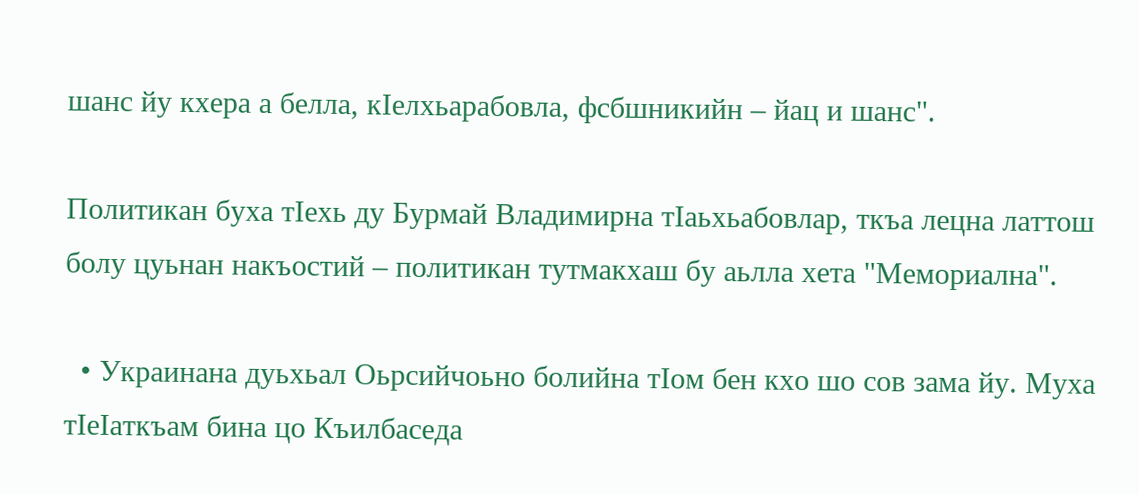шанс йу кхера а белла, кIелхьарабовла, фсбшникийн – йац и шанс".

Политикан буха тIехь ду Бурмай Владимирна тIаьхьабовлар, ткъа лецна латтош болу цуьнан накъостий – политикан тутмакхаш бу аьлла хета "Мемориална".

  • Украинана дуьхьал Оьрсийчоьно болийна тIом бен кхо шо сов зама йу. Муха тIеIаткъам бина цо Къилбаседа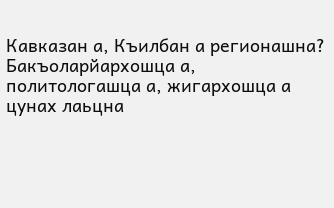Кавказан а, Къилбан а регионашна? Бакъоларйархошца а, политологашца а, жигархошца а цунах лаьцна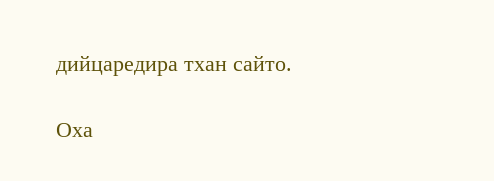дийцаредира тхан сайто.

Оха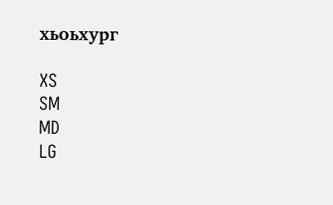хьоьхург

XS
SM
MD
LG